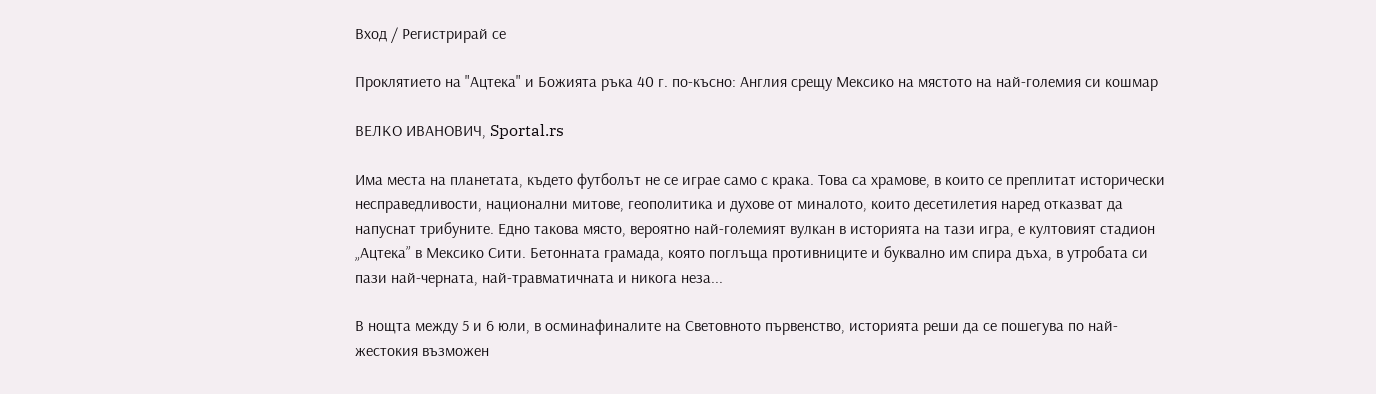Вход / Регистрирай се

Проклятието на "Ацтека" и Божията ръка 40 г. по-късно: Англия срещу Мексико на мястото на най-големия си кошмар

ВЕЛКО ИВАНОВИЧ, Sportal.rs

Има места на планетата, където футболът не се играе само с крака. Това са храмове, в които се преплитат исторически несправедливости, национални митове, геополитика и духове от миналото, които десетилетия наред отказват да напуснат трибуните. Едно такова място, вероятно най-големият вулкан в историята на тази игра, е култовият стадион „Ацтека” в Мексико Сити. Бетонната грамада, която поглъща противниците и буквално им спира дъха, в утробата си пази най-черната, най-травматичната и никога неза...

В нощта между 5 и 6 юли, в осминафиналите на Световното първенство, историята реши да се пошегува по най-жестокия възможен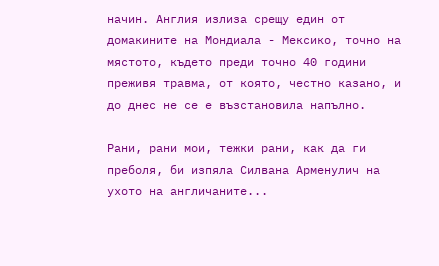начин. Англия излиза срещу един от домакините на Мондиала - Мексико, точно на мястото, където преди точно 40 години преживя травма, от която, честно казано, и до днес не се е възстановила напълно.

Рани, рани мои, тежки рани, как да ги преболя, би изпяла Силвана Арменулич на ухото на англичаните...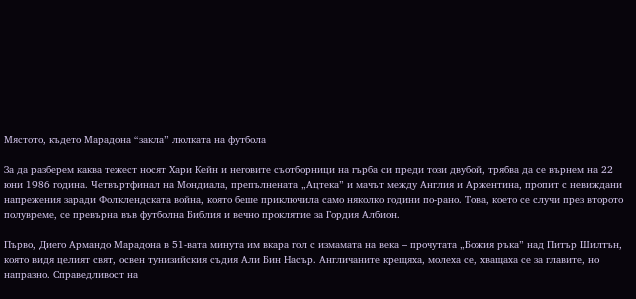Мястото, където Марадона “закла” люлката на футбола

За да разберем каква тежест носят Хари Кейн и неговите съотборници на гърба си преди този двубой, трябва да се върнем на 22 юни 1986 година. Четвъртфинал на Мондиала, препълнената „Ацтека” и мачът между Англия и Аржентина, пропит с невиждани напрежения заради Фолклендската война, която беше приключила само няколко години по-рано. Това, което се случи през второто полувреме, се превърна във футболна Библия и вечно проклятие за Гордия Албион.

Първо, Диего Армандо Марадона в 51-вата минута им вкара гол с измамата на века – прочутата „Божия ръка” над Питър Шилтън, която видя целият свят, освен тунизийския съдия Али Бин Насър. Англичаните крещяха, молеха се, хващаха се за главите, но напразно. Справедливост на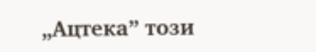„Ацтека” този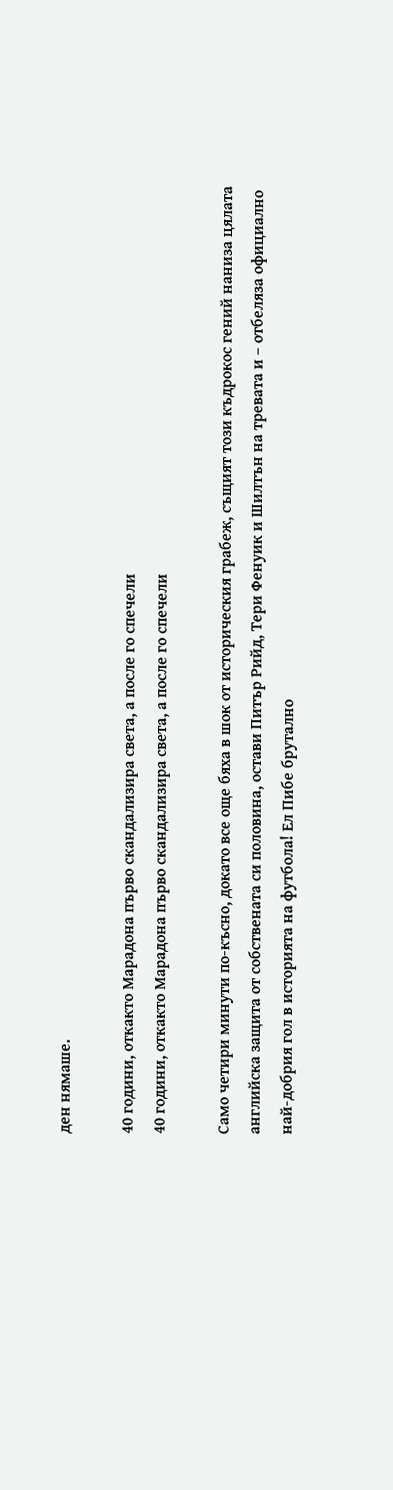ден нямаше.

40 години, откакто Марадона първо скандализира света, а после го спечели
40 години, откакто Марадона първо скандализира света, а после го спечели

Само четири минути по-късно, докато все още бяха в шок от историческия грабеж, същият този къдрокос гений наниза цялата английска защита от собствената си половина, остави Питър Рийд, Тери Фенуик и Шилтън на тревата и – отбеляза официално най-добрия гол в историята на футбола! Ел Пибе брутално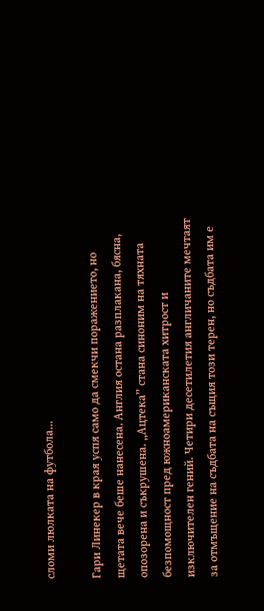сломи люлката на футбола...

Гари Линекер в края успя само да смекчи поражението, но щетата вече беше нанесена. Англия остана разплакана, бясна, опозорена и съкрушена. „Ацтека” стана синоним на тяхната безпомощност пред южноамериканската хитрост и изключителен гений. Четири десетилетия англичаните мечтаят за отмъщение на съдбата на същия този терен, но съдбата им е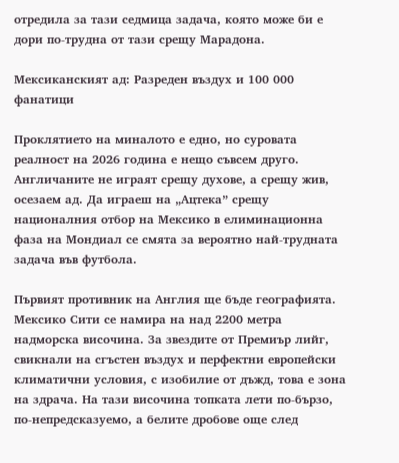отредила за тази седмица задача, която може би е дори по-трудна от тази срещу Марадона.

Мексиканският ад: Разреден въздух и 100 000 фанатици

Проклятието на миналото е едно, но суровата реалност на 2026 година е нещо съвсем друго. Англичаните не играят срещу духове, а срещу жив, осезаем ад. Да играеш на „Ацтека” срещу националния отбор на Мексико в елиминационна фаза на Мондиал се смята за вероятно най-трудната задача във футбола.

Първият противник на Англия ще бъде географията. Мексико Сити се намира на над 2200 метра надморска височина. За звездите от Премиър лийг, свикнали на сгъстен въздух и перфектни европейски климатични условия, с изобилие от дъжд, това е зона на здрача. На тази височина топката лети по-бързо, по-непредсказуемо, а белите дробове още след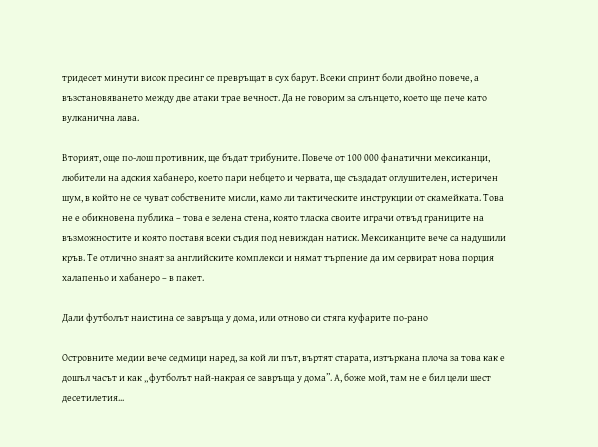тридесет минути висок пресинг се превръщат в сух барут. Всеки спринт боли двойно повече, а възстановяването между две атаки трае вечност. Да не говорим за слънцето, което ще пече като вулканична лава.

Вторият, още по-лош противник, ще бъдат трибуните. Повече от 100 000 фанатични мексиканци, любители на адския хабанеро, което пари небцето и червата, ще създадат оглушителен, истеричен шум, в който не се чуват собствените мисли, камо ли тактическите инструкции от скамейката. Това не е обикновена публика – това е зелена стена, която тласка своите играчи отвъд границите на възможностите и която поставя всеки съдия под невиждан натиск. Мексиканците вече са надушили кръв. Те отлично знаят за английските комплекси и нямат търпение да им сервират нова порция халапеньо и хабанеро – в пакет.

Дали футболът наистина се завръща у дома, или отново си стяга куфарите по-рано

Островните медии вече седмици наред, за кой ли път, въртят старата, изтъркана плоча за това как е дошъл часът и как „футболът най-накрая се завръща у дома”. А, боже мой, там не е бил цели шест десетилетия...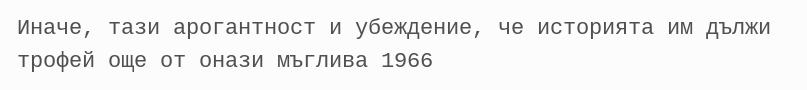Иначе, тази арогантност и убеждение, че историята им дължи трофей още от онази мъглива 1966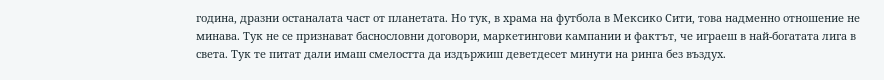година, дразни останалата част от планетата. Но тук, в храма на футбола в Мексико Сити, това надменно отношение не минава. Тук не се признават баснословни договори, маркетингови кампании и фактът, че играеш в най-богатата лига в света. Тук те питат дали имаш смелостта да издържиш деветдесет минути на ринга без въздух.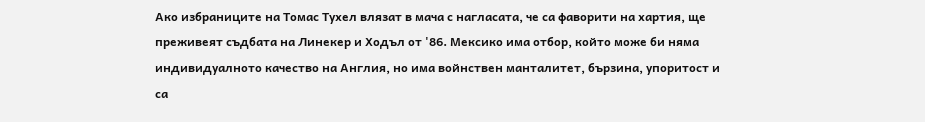Ако избраниците на Томас Тухел влязат в мача с нагласата, че са фаворити на хартия, ще преживеят съдбата на Линекер и Ходъл от '86. Мексико има отбор, който може би няма индивидуалното качество на Англия, но има войнствен манталитет, бързина, упоритост и са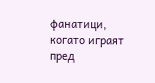фанатици, когато играят пред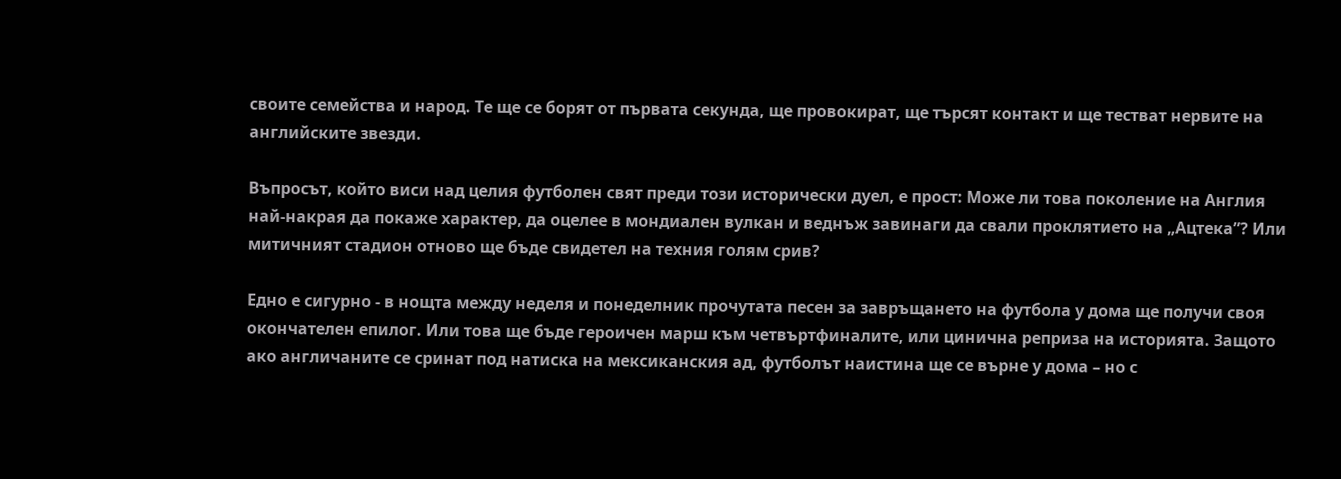своите семейства и народ. Те ще се борят от първата секунда, ще провокират, ще търсят контакт и ще тестват нервите на английските звезди.

Въпросът, който виси над целия футболен свят преди този исторически дуел, е прост: Може ли това поколение на Англия най-накрая да покаже характер, да оцелее в мондиален вулкан и веднъж завинаги да свали проклятието на „Ацтека”? Или митичният стадион отново ще бъде свидетел на техния голям срив?

Едно е сигурно - в нощта между неделя и понеделник прочутата песен за завръщането на футбола у дома ще получи своя окончателен епилог. Или това ще бъде героичен марш към четвъртфиналите, или цинична реприза на историята. Защото ако англичаните се сринат под натиска на мексиканския ад, футболът наистина ще се върне у дома – но с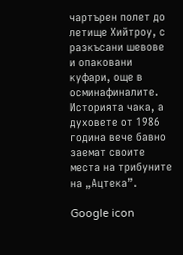чартърен полет до летище Хийтроу, с разкъсани шевове и опаковани куфари, още в осминафиналите. Историята чака, а духовете от 1986 година вече бавно заемат своите места на трибуните на „Ацтека”.

Google icon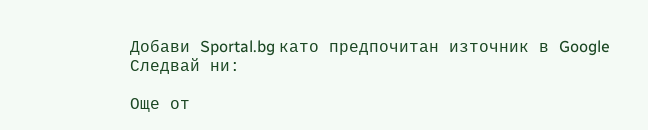Добави Sportal.bg като предпочитан източник в Google
Следвай ни:

Още от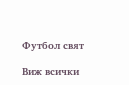Футбол свят

Виж всички